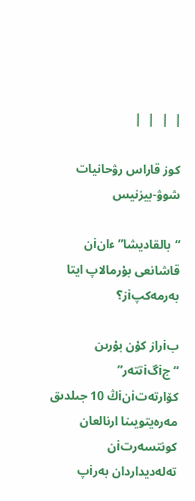|  |  |  |

كوز قاراس رۋحانيات شوۋ-بيزنيس

“بالقاديشا” ءانiن قاشانعى بۇرمالاپ ايتا بەرمەكپiز؟

بiراز كۇن بۇرىن “جiگiتتەر” كۆارتەتiنiڭ 10 جىلدىق مەرەيتويىنا ارنالعان كونتسەرتiن تەلەديداردان بەرiپ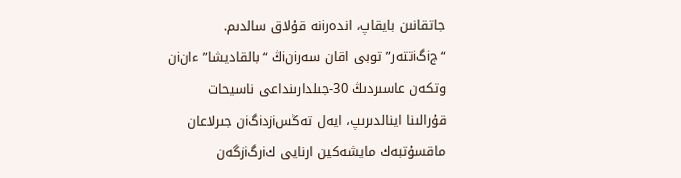جاتقانىن بايقاپ، اندەرiنە قۇلاق سالدىم. “جiگiتتەر” توبى اقان سەرiنiڭ “بالقاديشا” ءانiن وتكەن عاسىردىڭ 30-جىلدارىنداعى ناسيحات قۇرالىنا اينالدىرىپ، ايەل تەڭسiزدiگiن جىرلاعان ماقسۇتبەك مايشەكين ارنايى كiرگiزگەن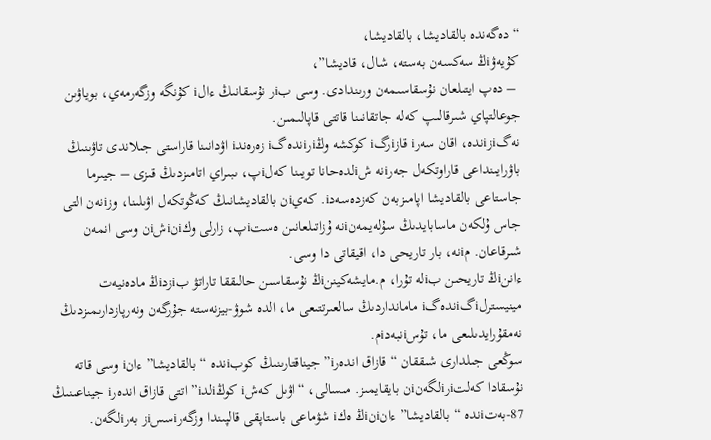“دەگەندە بالقاديشا، بالقاديشا،
كۇيەۋiڭ سەكسەن بەستە، شال، قاديشا”،
 – دەپ ايتىلعان نۇسقاسىمەن ورىندادى. وسى بiر نۇسقانىڭ ءالi كۇنگە وزگەرمەي، بوياۋىن جوعالتپاي شىرقالىپ كەلە جاتقانىنا قاتتى قاپالىمىن.
نەگiزiندە، اقان سەرi قازiرگi كوكشە وڭiرiندەگi زەرەندi اۋدانىنا قاراستى جىلاندى تاۋىنىڭ باۋرايىنداعى قاراوتكەل جەرiنە شiلدەحانا تويىنا كەلiپ، ىبىراي اتامىزدىڭ قىزى – جيىرما جاستاعى بالقاديشا اپامىزبەن كەزدەسەدi. كەيiن بالقاديشانىڭ كەڭوتكەل اۋىلىنا، وزiنەن التى جاس ۇلكەن ماسابايدىڭ سۇلەيمەنiنە ۇزاتىلعانىن ەستiپ، زارلى وكiنiشiن وسى انمەن شىرقاعان. مiنە، بار تاريحى دا، اقيقاتى دا وسى.
ءاننiڭ تاريحىن بiلە تۇرا، م.مايشەكيننiڭ نۇسقاسىن حالىققا تاراتۋ بiزدiڭ مادەنيەت مينيسترلiگiندەگi مامانداردىڭ سالعىرتتىعى ما، الدە شوۋ-بيزنەستە جۇرگەن ونەرپازدارىمىزدىڭ نەمقۇرايدىلىعى ما، تۇسiنبەدiم.
سوڭعى جىلدارى شىققان “قازاق اندەرi” جيناقتارىنىڭ كوبiندە “بالقاديشا” ءانi وسى قاتە نۇسقادا كەلتiرiلگەنiن بايقايمىز. مىسالى، “اۋىل كەشi كوڭiلدi” اتتى قازاق اندەرi جيناعىنىڭ 87-بەتiندە “بالقاديشا” ءانiنiڭ ەكi شۋماعى باستاپقى قالپىندا وزگەرiسسiز بەرiلگەن.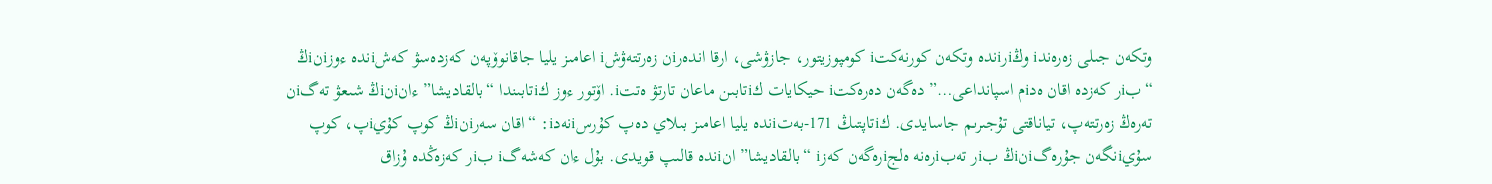وتكەن جىلى زەرەندi وڭiرiندە وتكەن كورنەكتi كومپوزيتور، جازۋشى، ارقا اندەرiن زەرتتەۋشi اعامىز يليا جاقانوۆپەن كەزدەسۋ كەشiندە ءوزiنiڭ “بiر كەزدە اقان ەدiم اسپانداعى…” دەگەن دەرەكتi حيكايات كiتابىن ماعان تارتۋ ەتتi. اۆتور ءوز كiتابىندا “بالقاديشا” ءانiنiڭ شىعۋ تەگiن تەرەڭ زەرتتەپ، تياناقتى تۇجىرىم جاسايدى. كiتاپتىڭ 171-بەتiندە يليا اعامىز بىلاي دەپ كۇرسiنەدi: “اقان سەرiنiڭ كوپ كۇيiپ، كوپ سۇيiنگەن جۇرەگiنiڭ بiر تەبiرەنە ەلجiرەگەن كەزi “بالقاديشا” انiندە قالىپ قويدى. بۇل ءان كەشەگi بiر كەزەڭدە ۇزاق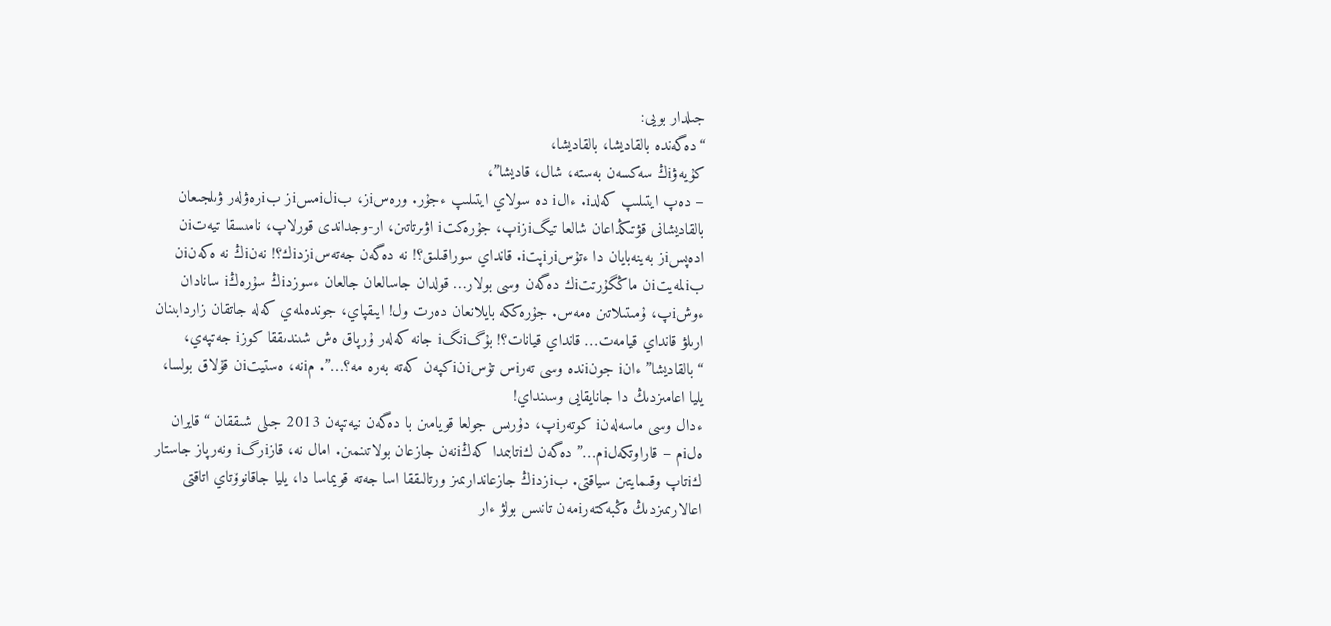جىلدار بويى:
“دەگەندە بالقاديشا، بالقاديشا،
كۇيەۋiڭ سەكسەن بەستە، شال، قاديشا”،
– دەپ ايتىلىپ كەلدi. ءالi دە سولاي ايتىلىپ ءجۇر. ورەسiز، بiلiمسiز بiرەۋلەر ۋىلجىعان بالقاديشانى قۋتىڭداعان شالعا تيگiزiپ، جۇرەكتi اۋىرتاتىن، ار-وجداندى قورلاپ، نامىسقا تيەتiن ادەپسiز بەينەبايان دا ءتۇسiرiپتi. قانداي سوراقىلىق؟! نە دەگەن جەتەسiزدiك؟! نەنiڭ نە ەكەنiن بiلمەيتiن ماڭگۇرتتiك دەگەن وسى بولار… قولدان جاسالعان جالعان ءسوزدiڭ سۇرەڭi سانادان ءوشiپ، ۇمىتىلاتىن ەمەس. جۇرەككە بايلانعان دەرت ول! ايىقپاي، جوندەلمەي كەلە جاتقان زاردابىنان ارىلۋ قانداي قيامەت… قانداي قيانات؟! بۇگiنگi جانە كەلەر ۇرپاق ەش شىندىققا كوزi جەتپەي، “بالقاديشا” ءانi جونiندە وسى تەرiس تۇسiنiكپەن كەتە بەرە مە؟…”. مiنە، ەستيتiن قۇلاق بولسا، يليا اعامىزدىڭ دا جانايقايى وسىنداي!
ءدال وسى ماسەلەنi كوتەرiپ، دۇرىس جولعا قويامىن با دەگەن نيەتپەن 2013 جىلى شىققان “قايران ەلiم – قاراوتكەلiم…” دەگەن كiتابىمدا كەڭiنەن جازعان بولاتىنمىن. امال نە، قازiرگi ونەرپاز جاستار كiتاپ وقىمايتىن سياقتى. بiزدiڭ جازعاندارىمىز ورتالىققا اسا جەتە قويماسا دا، يليا جاقانوۆتاي اتاقتى اعالارىمىزدىڭ ەڭبەكتەرiمەن تانىس بولۋ ءار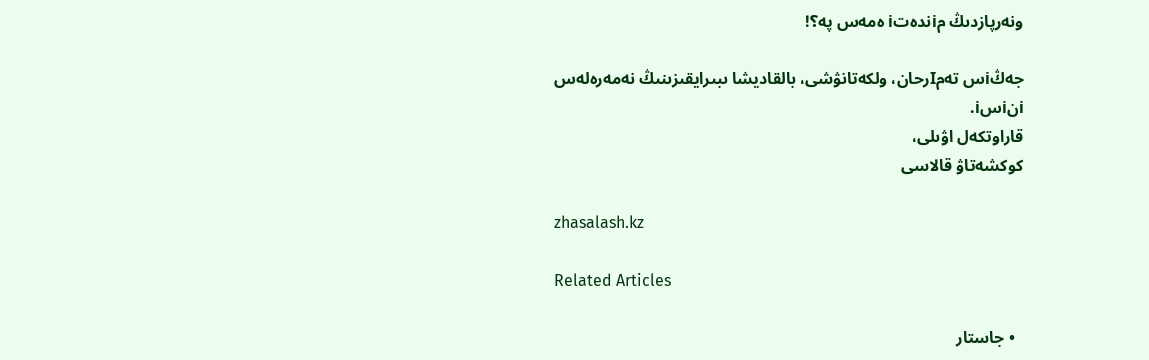ونەرپازدىڭ مiندەتi ەمەس پە؟!

جەڭiس تەمIرحان، ولكەتانۋشى، بالقاديشا ىبىرايقىزىنىڭ نەمەرەلەس iنiسi.
قاراوتكەل اۋىلى،
كوكشەتاۋ قالاسى

zhasalash.kz

Related Articles

  • جاستار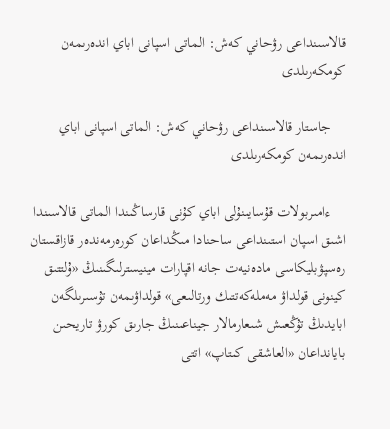قالاسىنداعى رۋحاني كەش: الماتى اسپانى اباي اندەرىمەن كومكەرىلدى

    جاستار قالاسىنداعى رۋحاني كەش: الماتى اسپانى اباي اندەرىمەن كومكەرىلدى

    ءامىربولات قۇسايىنۇلى اباي كۇنى قارساڭىندا الماتى قالاسىندا اشىق اسپان استىنداعى ساحنادا مىڭداعان كورەرمەندەر قازاقستان رەسپۋبليكاسى مادەنيەت جانە اقپارات مينيسترلىگىنىڭ «ۇلتتىق كينونى قولداۋ مەملەكەتتىك ورتالىعى» قولداۋىمەن تۇسىرىلگەن ابايدىڭ تۇڭعىش شىعارمالار جيناعىنىڭ جارىق كورۋ تاريحىن بايانداعان «العاشقى كىتاپ» اتتى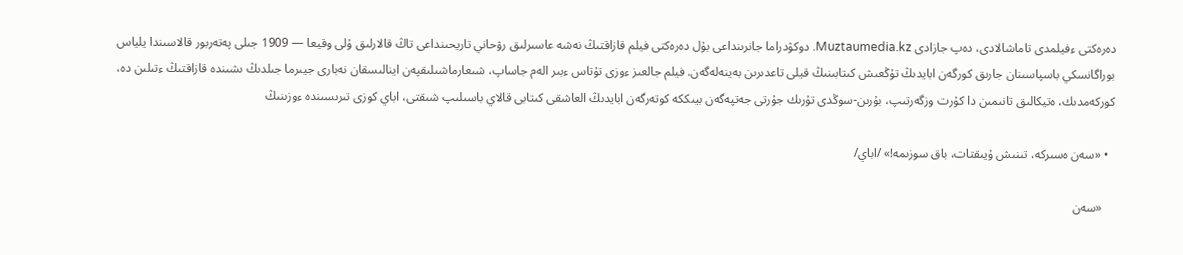دەرەكتى ءفيلمدى تاماشالادى، دەپ جازادى Muztaumedia.kz. دوكۋدراما جانرىنداعى بۇل دەرەكتى فيلم قازاقتىڭ نەشە عاسىرلىق رۋحاني تاريحىنداعى تاڭ قالارلىق ۇلى وقيعا — 1909 جىلى پەتەربور قالاسىندا يلياس بوراگانسكي باسپاسىنان جارىق كورگەن ابايدىڭ تۇڭعىش كىتابىنىڭ قيلى تاعدىرىن بەينەلەگەن. فيلم جالعىز ءوزى تۇتاس ءبىر الەم جاساپ، شىعارماشىلىقپەن اينالىسقان نەبارى جيىرما جىلدىڭ ىشىندە قازاقتىڭ ءتىلىن دە، كوركەمدىك، ەتيكالىق تانىمىن دا كۇرت وزگەرتىپ، بۇرىن-سوڭدى تۇرىك جۇرتى جەتپەگەن بيىككە كوتەرگەن ابايدىڭ العاشقى كىتابى قالاي باسىلىپ شىقتى، اباي كوزى تىرىسىندە ءوزىنىڭ

  • «سەن ەسىركە، تىنىش ۇيىقتات، باق سوزىمە!» /اباي/

    «سەن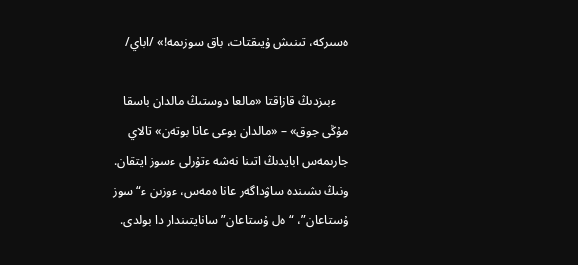ەسىركە، تىنىش ۇيىقتات، باق سوزىمە!» /اباي/

    ءبىزدىڭ قازاقتا «مالعا دوستىڭ مالدان باسقا مۇڭى جوق» – «مالدان بوعى عانا بوتەن» تالاي جارىمەس ابايدىڭ اتىنا نەشە ءتۇرلى ءسوز ايتقان. ونىڭ ىشىندە ساۋداگەر عانا ەمەس، ءوزىن ء“سوز ۇستاعان”، “ەل ۇستاعان” سانايتىندار دا بولدى.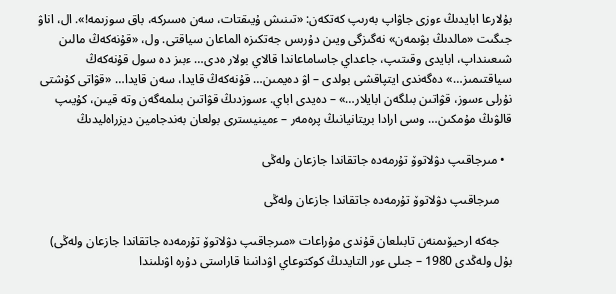بۇلارعا ابايدىڭ ءوزى جاۋاپ بەرىپ كەتكەن: «تىنىش ۇيىقتات، سەن ەسىركە، باق سوزىمە!». ال، اناۋ جىگىت «مالدىڭ بۋىمەن» نەگىزگى ويىن دۇرىس جەتكىزە الماعان سياقتى. ول، «قۇنەكەڭ مالىن شىعىنداپ، ابايدى وقىتىپ، جاعداي جاساماعاندا قالاي بولار ەدى… ءبىز دە سول قۇنەكەڭ سياقتىمىز…» دەگەندى ايتپاقشى بولدى – اۋ دەيمىن… قۇنەكەڭ قايدا، سەن قايدا… «قۋاتى كۇشتى نۇرلى ءسوز، قۋاتىن بىلگەن ابايلار…» – دەيدى اباي. ءسوزدىڭ قۋاتىن بىلمەگەن وتە قيىن، كۇيىپ قالۋىڭ مۇمكىن… وسى ارادا بريتانيانىڭ پرەمەر – ءمينيسترى بولعان بەندجامين ديزراەليدىڭ

  • مىرجاقىپ دۋلاتوۆ تۇرمەدە جاتقاندا جازعان ولەڭى

    مىرجاقىپ دۋلاتوۆ تۇرمەدە جاتقاندا جازعان ولەڭى

    جەكە ارحيۆىمنەن تابىلعان قۇندى مۇراعات «مىرجاقىپ دۋلاتوۆ تۇرمەدە جاتقاندا جازعان ولەڭى) بۇل ولەڭدى 1980 – جىلى ءور التايدىڭ كوكتوعاي اۋدانىنا قاراستى دۇرە اۋىلىندا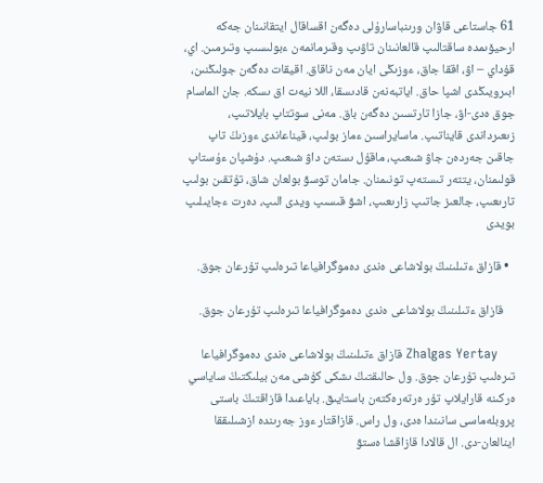61 جاستاعى قاۋان ورىنباسارۇلى دەگەن اقساقال ايتقانىنان جەكە ارحيۆىمدە ساقتالىپ قالعانىنان تاۋىپ وقىرمانمەن ءبولىسىپ وتىرمىن. اي، قۇداي – اۋ، اققا جاق، ءوزىڭى ايان مەن ناقاق. اقيقات دەگەن جولىڭنىن، ابىرويىڭدى اشپا حاق. اياتبەنەن قادىسقا، اللا نيەت اق ىسكە. جان الماسام جوق ەدى-اۋ، جازا تارتسىن دەگەن باق. مەنى سوتتاپ بايلاتىپ، زىعىرداندى قايناتىپ. ماسايراسىن ءماز بولىپ، قيناعاندى ءوزىڭ تاپ جاقىن جەردەن جاۋ شىعىپ، ماقۇل ىستەن داۋ شىعىپ. دۇشپان ءۇستاپ قولىمنان، يتتەر تىستەپ تونىمنان. جامان توسۋ بولعان شاق، تۇتقىن بولىپ تارىعىپ، جالعىز جاتىپ زارىعىپ، اشۋ قىسىپ ويدى الىپ، دەرت ءجايىلىپ بويدى

  • قازاق ءتىلىنىڭ بولاشاعى ەندى دەموگرافياعا تىرەلىپ تۇرعان جوق.

    قازاق ءتىلىنىڭ بولاشاعى ەندى دەموگرافياعا تىرەلىپ تۇرعان جوق.

    Zhalgas Yertay قازاق ءتىلىنىڭ بولاشاعى ەندى دەموگرافياعا تىرەلىپ تۇرعان جوق. ول حالىقتىڭ ىشكى كۇشى مەن بيلىكتىڭ ساياسي ەركىنە قارايلاپ تۇر ەرتەرەكتەن باستايىق. باياعىدا قازاقتىڭ باستى پروبلەماسى سانىندا ەدى، ول راس. قازاقتار ءوز جەرىندە ازشىلىققا اينالعان-دى. ال قالادا قازاقشا ەستۋ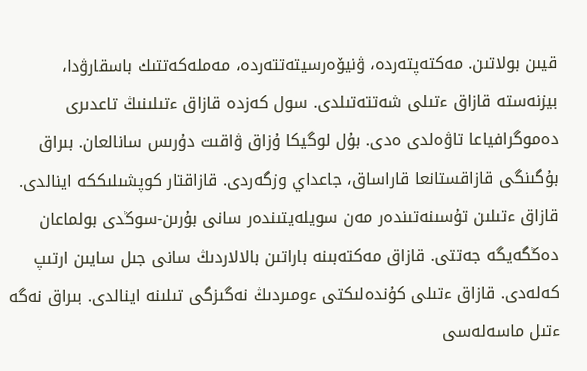قيىن بولاتىن. مەكتەپتەردە، ۋنيۆەرسيتەتتەردە، مەملەكەتتىك باسقارۋدا، بيزنەستە قازاق ءتىلى شەتتەتىلدى. سول كەزدە قازاق ءتىلىنىڭ تاعدىرى دەموگرافياعا تاۋەلدى ەدى. بۇل لوگيكا ۇزاق ۋاقىت دۇرىس سانالعان. بىراق بۇگىنگى قازاقستانعا قاراساق، جاعداي وزگەردى. قازاقتار كوپشىلىككە اينالدى. قازاق ءتىلىن تۇسىنەتىندەر مەن سويلەيتىندەر سانى بۇرىن-سوڭدى بولماعان دەڭگەيگە جەتتى. قازاق مەكتەبىنە باراتىن بالالاردىڭ سانى جىل سايىن ارتىپ كەلەدى. قازاق ءتىلى كۇندەلىكتى ءومىردىڭ نەگىزگى تىلىنە اينالدى. بىراق نەگە ءتىل ماسەلەسى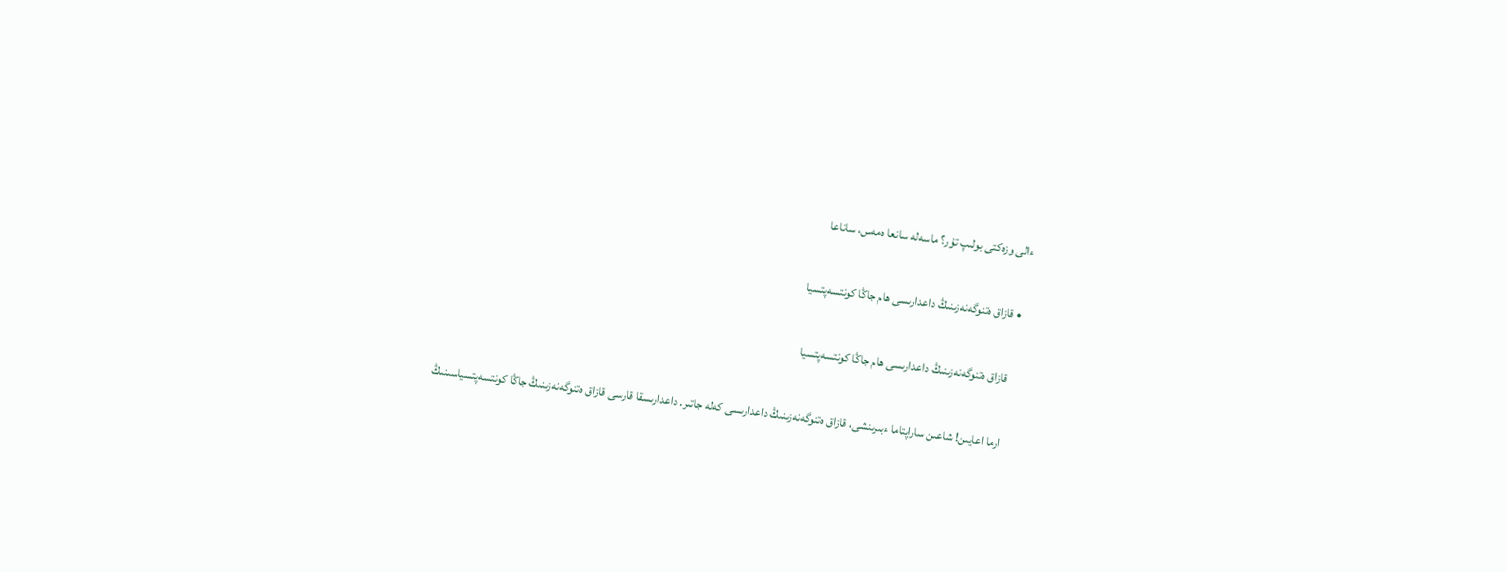ءالى وزەكتى بولىپ تۇر؟ ماسەلە سانعا ەمەس، ساناعا

  • قازاق ەتنوگەنەزىنىڭ داعدارىسى ھام جاڭا كونتسەپتسيا

    قازاق ەتنوگەنەزىنىڭ داعدارىسى ھام جاڭا كونتسەپتسيا

    ارما اعايىن! شاعىن ساراپتاما ءبىرىنشى، قازاق ەتنوگەنەزىنىڭ داعدارىسى كەلە جاتىر. داعدارىسقا قارسى قازاق ەتنوگەنەزىنىڭ جاڭا كونتسەپتسياسىنىڭ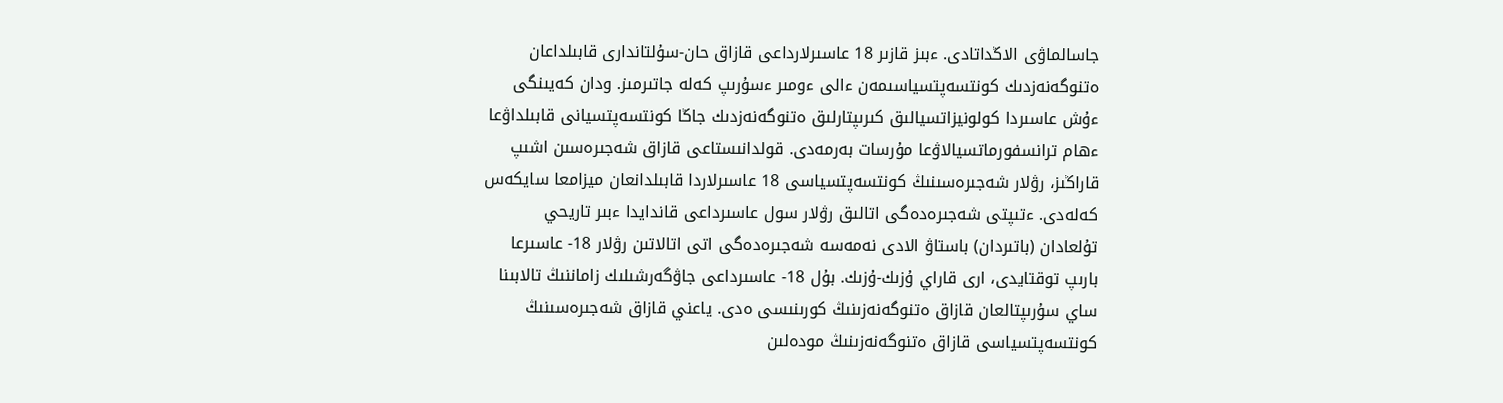جاسالماۋى الاڭداتادى. ءبىز قازىر 18 عاسىرلارداعى قازاق حان-سۇلتاندارى قابىلداعان ەتنوگەنەزدىك كونتسەپتسياسىمەن ءالى ءومىر ءسۇرىپ كەلە جاتىرمىز. ودان كەيىنگى ءۇش عاسىردا كولونيزاتسيالىق كىرىپتارلىق ەتنوگەنەزدىك جاڭا كونتسەپتسيانى قابىلداۋعا ءھام ترانسفورماتسيالاۋعا مۇرسات بەرمەدى. قولدانىستاعى قازاق شەجىرەسىن اشىپ قاراڭىز، رۋلار شەجىرەسىنىڭ كونتسەپتسياسى 18 عاسىرلاردا قابىلدانعان ميزامعا سايكەس كەلەدى. ءتىپتى شەجىرەدەگى اتالىق رۋلار سول عاسىرداعى قاندايدا ءبىر تاريحي تۇلعادان (باتىردان) باستاۋ الادى نەمەسە شەجىرەدەگى اتى اتالاتىن رۋلار 18- عاسىرعا بارىپ توقتايدى، ارى قاراي ۇزىك-ۇزىك. بۇل 18- عاسىرداعى جاۋگەرشىلىك زاماننىڭ تالابىنا ساي سۇرىپتالعان قازاق ەتنوگەنەزىنىڭ كورىنىسى ەدى. ياعني قازاق شەجىرەسىنىڭ كونتسەپتسياسى قازاق ەتنوگەنەزىنىڭ مودەلىن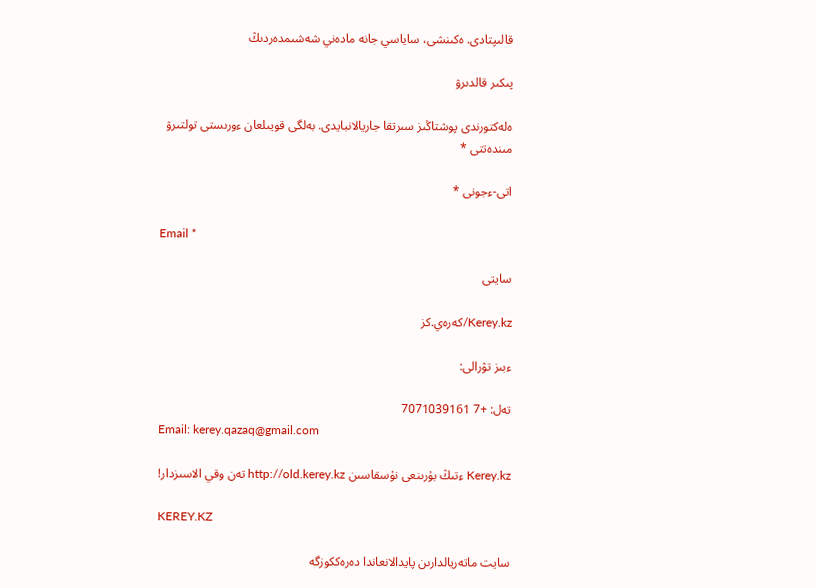قالىپتادى. ەكىنشى، ساياسي جانە مادەني شەشىمدەردىڭ

پىكىر قالدىرۋ

ەلەكتورندى پوشتاڭىز سىرتقا جاريالانبايدى. بەلگى قويىلعان ءورىستى تولتىرۋ مىندەتتى *

اتى-ءجونى *

Email *

سايتى

Kerey.kz/كەرەي.كز

ءبىز تۋرالى:

تەل: +7 7071039161
Email: kerey.qazaq@gmail.com

Kerey.kz ءتىڭ بۇرىنعى نۇسقاسىن http://old.kerey.kz تەن وقي الاسىزدار!

KEREY.KZ

سايت ماتەريالدارىن پايدالانعاندا دەرەككوزگە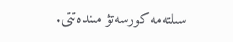سىلتەمە كورسەتۋ مىندەتتى.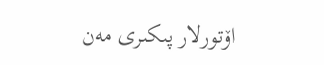اۆتورلار پىكىرى مەن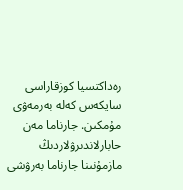رەداكتسيا كوزقاراسى سايكەس كەلە بەرمەۋى مۇمكىن. جارناما مەن حابارلاندىرۋلاردىڭ مازمۇنىنا جارناما بەرۋشى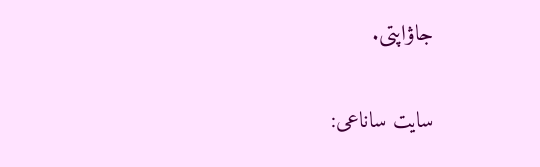جاۋاپتى.

سايت ساناعى: